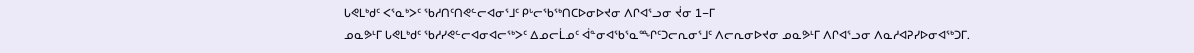ᒐᕙᒪᒃᑯᑦ ᐸᕐᓇᒃᐳᑦ ᖃᓱᑎᑦᑎᕙᓪᓕᐊᓂᕐᒧᑦ ᑭᒡᓕᖃᖅᑎᑕᐅᓂᐅᔪᓂ ᐱᒋᐊᕐᓗᓂ ᔫᓂ 1−ᒥ
ᓄᓇᕗᒻᒥ ᒐᕙᒪᒃᑯᑦ ᖃᓱᓯᕙᓪᓕᐊᓂᐊᓕᖅᐳᑦ ᐃᓄᓕᒫᓄᑦ ᐋᓐᓂᐊᖃᕐᓇᙱᑦᑐᓕᕆᓂᕐᒧᑦ ᐱᓕᕆᓂᐅᔪᓂ ᓄᓇᕗᒻᒥ ᐱᒋᐊᕐᓗᓂ ᐱᓇᓱᐊᕈᓯᐅᓂᐊᖅᑐᒥ.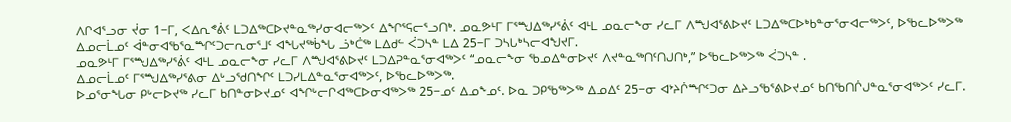ᐱᒋᐊᕐᓗᓂ ᔫᓂ 1−ᒥ, ᐸᐃᕆᕝᕖᑦ ᒪᑐᐃᖅᑕᐅᔪᓐᓇᖅᓯᓂᐊᓕᖅᐳᑦ ᐃᖏᕐᕋᓕᕐᓗᑎᒃ. ᓄᓇᕗᒻᒥ ᒥᕐᙳᐃᖅᓯᕐᕖᑦ ᐊᒻᒪ ᓄᓇᓕᖕᓂ ᓯᓚᒥ ᐱᙳᐊᕐᕕᐅᔪᑦ ᒪᑐᐃᖅᑕᐅᒃᑲᓐᓂᕐᓂᐊᓕᖅᐳᑦ, ᐅᖃᓚᐅᖅᐳᖅ ᐃᓄᓕᒫᓄᑦ ᐋᓐᓂᐊᖃᕐᓇᙱᑦᑐᓕᕆᓂᕐᒧᑦ ᐊᖓᔪᖅᑳᖓ ᓘᒃᑖᖅ ᒪᐃᑯᓪ ᐹᑐᓴᓐ ᒪᐃ 25−ᒥ ᑐᓴᒐᒃᓴᓕᐊᖑᔪᒥ.
ᓄᓇᕗᒻᒥ ᒥᕐᙳᐃᖅᓯᕐᕖᑦ ᐊᒻᒪ ᓄᓇᓕᖕᓂ ᓯᓚᒥ ᐱᙳᐊᕐᕕᐅᔪᑦ ᒪᑐᐃᕈᓐᓇᕐᓂᐊᖅᐳᑦ “ᓄᓇᓕᖕᓂ ᖃᓄᐃᓐᓂᐅᔪᑦ ᐱᔪᓐᓇᖅᑎᑦᑎᒍᑎᒃ,” ᐅᖃᓚᐅᖅᐳᖅ ᐹᑐᓴᓐ .
ᐃᓄᓕᒫᓄᑦ ᒥᕐᙳᐃᖅᓯᕐᕕᓂ ᐃᒡᓗᖁᑎᖏᑦ ᒪᑐᓯᒪᐃᓐᓇᕐᓂᐊᖅᐳᑦ, ᐅᖃᓚᐅᖅᐳᖅ.
ᐅᓄᕐᓂᖓᓂ ᑭᒡᓕᐅᔪᖅ ᓯᓚᒥ ᑲᑎᓐᓂᐅᔪᓄᑦ ᐊᖏᒡᓕᒋᐊᖅᑕᐅᓂᐊᖅᐳᖅ 25−ᓄᑦ ᐃᓄᖕᓄᑦ. ᐅᓇ ᑐᑭᖃᖅᐳᖅ ᐃᓄᐃᑦ 25−ᓂ ᐊᔾᔨᒌᙱᑦᑐᓂ ᐃᔨᓗᖃᕐᕕᐅᔪᓄᑦ ᑲᑎᖃᑎᒌᒍᓐᓇᕐᓂᐊᖅᐳᑦ ᓯᓚᒥ.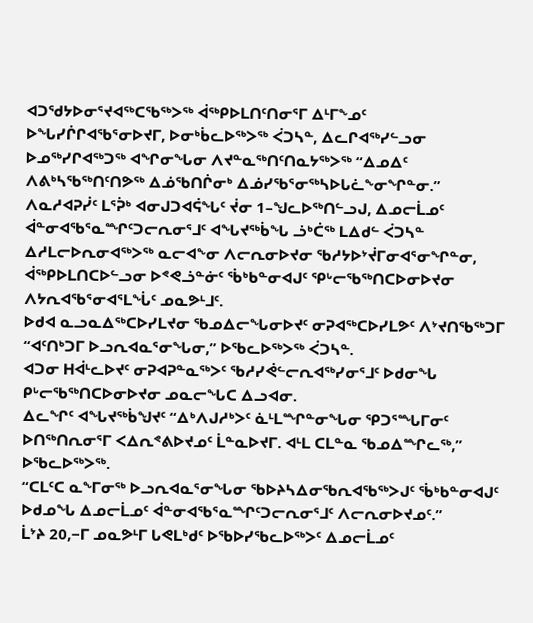ᐊᑐᖁᔭᐅᓂᕐᔪᐊᖅᑕᖃᖅᐳᖅ ᐋᖅᑭᐅᒪᑎᑦᑎᓂᕐᒥ ᐃᒻᒥᖕᓄᑦ ᐅᖓᓯᒌᒋᐊᖃᕐᓂᐅᔪᒥ, ᐅᓂᒃᑳᓚᐅᖅᐳᖅ ᐹᑐᓴᓐ, ᐃᓚᒋᐊᖅᓯᓪᓗᓂ ᐅᓄᖅᓯᒋᐊᖅᑐᖅ ᐊᖏᓂᖓᓂ ᐱᔪᓐᓇᖅᑎᑦᑎᓇᔭᖅᐳᖅ “ᐃᓄᐃᑦ ᐱᕕᒃᓴᖃᖅᑎᑦᑎᕗᖅ ᐃᓅᖃᑎᒌᓂᒃ ᐃᓅᓯᖃᕐᓂᖅᓴᐅᒐᓛᖕᓂᖏᓐᓂ.”
ᐱᓇᓱᐊᕈᓰᑦ ᒪᕐᕉᒃ ᐊᓂᒍᑐᐊᕌᖓᑦ ᔫᓂ 1–ᖑᓚᐅᖅᑎᓪᓗᒍ, ᐃᓄᓕᒫᓄᑦ ᐋᓐᓂᐊᖃᕐᓇᙱᑦᑐᓕᕆᓂᕐᒧᑦ ᐊᖓᔪᖅᑳᖓ ᓘᒃᑖᖅ ᒪᐃᑯᓪ ᐹᑐᓴᓐ ᐃᓱᒪᓕᐅᕆᓂᐊᖅᐳᖅ ᓇᓕᐊᖕᓂ ᐱᓕᕆᓂᐅᔪᓂ ᖃᓱᔭᐅᔾᔫᒥᓂᐊᕐᓂᖏᓐᓂ, ᐋᖅᑭᐅᒪᑎᑕᐅᓪᓗᓂ ᐅᕝᕙᓘᓐᓃᑦ ᖄᒃᑲᓐᓂᐊᒍᑦ ᕿᒡᓕᖃᖅᑎᑕᐅᓂᐅᔪᓂ ᐱᔭᕆᐊᖃᕐᓂᐊᕐᒪᖔᑦ ᓄᓇᕗᒻᒧᑦ.
ᐅᑯᐊ ᓇᓗᓇᐃᖅᑕᐅᓯᒪᔪᓂ ᖃᓄᐃᓕᖓᓂᐅᔪᑦ ᓂᕈᐊᖅᑕᐅᓯᒪᕗᑦ ᐱᔾᔪᑎᖃᖅᑐᒥ “ᐊᑦᑎᒃᑐᒥ ᐅᓗᕆᐊᓇᕐᓂᖓᓂ,” ᐅᖃᓚᐅᖅᐳᖅ ᐹᑐᓴᓐ.
ᐊᑐᓂ ᕼᐋᒻᓚᐅᔪᑦ ᓂᕈᐊᕈᓐᓇᖅᐳᑦ ᖃᓱᓯᕚᓪᓕᕆᐊᖅᓯᓂᕐᒧᑦ ᐅᑯᓂᖓ ᑭᒡᓕᖃᖅᑎᑕᐅᓂᐅᔪᓂ ᓄᓇᓕᖓᑕ ᐃᓗᐊᓂ.
ᐃᓚᖏᑦ ᐊᖓᔪᖅᑳᖑᔪᑦ “ᐃᒃᐱᒍᓱᒃᐳᑦ ᓈᒻᒪᙱᓐᓂᖓᓂ ᕿᑐᕐᙵᒥᓂᑦ ᐅᑎᖅᑎᕆᓂᕐᒥ ᐸᐃᕆᕝᕕᐅᔪᓄᑦ ᒫᓐᓇᐅᔪᒥ. ᐊᒻᒪ ᑕᒪᓐᓇ ᖃᓄᐃᙱᓚᖅ,” ᐅᖃᓚᐅᖅᐳᖅ.
“ᑕᒪᑦᑕ ᓇᖕᒥᓂᖅ ᐅᓗᕆᐊᓇᕐᓂᖓᓂ ᖃᐅᔨᓴᐃᓂᖃᕆᐊᖃᖅᐳᒍᑦ ᖄᒃᑲᓐᓂᐊᒍᑦ ᐅᑯᓄᖓ ᐃᓄᓕᒫᓄᑦ ᐋᓐᓂᐊᖃᕐᓇᙱᑦᑐᓕᕆᓂᕐᒧᑦ ᐱᓕᕆᓂᐅᔪᓄᑦ.”
ᒫᔾᔨ 20,−ᒥ ᓄᓇᕗᒻᒥ ᒐᕙᒪᒃᑯᑦ ᐅᖃᐅᓯᖃᓚᐅᖅᐳᑦ ᐃᓄᓕᒫᓄᑦ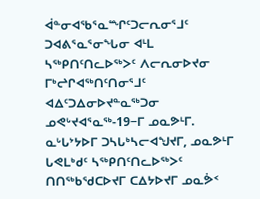ᐋᓐᓂᐊᖃᕐᓇᙱᑦᑐᓕᕆᓂᕐᒧᑦ ᑐᐊᕕᕐᓇᕐᓂᖓᓂ ᐊᒻᒪ ᓴᖅᑭᑎᑦᑎᓚᐅᖅᐳᑦ ᐱᓕᕆᓂᐅᔪᓂ ᒥᒃᖠᒋᐊᖅᑎᑦᑎᓂᕐᒧᑦ ᐊᐃᑦᑐᐃᓂᐅᔪᓐᓇᖅᑐᓂ ᓄᕙᒡᔪᐊᕐᓇᖅ-19−ᒥ ᓄᓇᕗᒻᒥ. ᓇᒡᒐᔾᔭᐅᒥ ᑐᓴᒐᒃᓴᓕᐊᖑᔪᒥ, ᓄᓇᕗᒻᒥ ᒐᕙᒪᒃᑯᑦ ᓴᖅᑭᑎᑦᑎᓚᐅᖅᐳᑦ ᑎᑎᖅᑲᖁᑕᐅᔪᒥ ᑕᐃᔭᐅᔪᒥ ᓄᓇᕘᑉ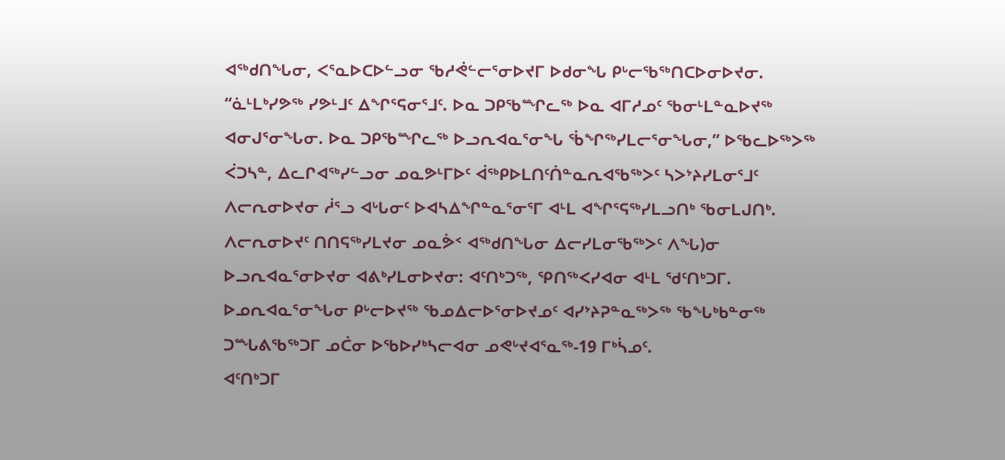ᐊᖅᑯᑎᖓᓂ, ᐸᕐᓇᐅᑕᐅᓪᓗᓂ ᖃᓱᕚᓪᓕᕐᓂᐅᔪᒥ ᐅᑯᓂᖓ ᑭᒡᓕᖃᖅᑎᑕᐅᓂᐅᔪᓂ.
“ᓈᒻᒪᒃᓯᕗᖅ ᓯᕗᒻᒧᑦ ᐃᖏᕐᕋᓂᕐᒧᑦ. ᐅᓇ ᑐᑭᖃᙱᓚᖅ ᐅᓇ ᐊᒥᓱᓄᑦ ᖃᓂᒻᒪᓐᓇᐅᔪᖅ ᐊᓂᒍᕐᓂᖓᓂ. ᐅᓇ ᑐᑭᖃᙱᓚᖅ ᐅᓗᕆᐊᓇᕐᓂᖓ ᖄᖏᖅᓯᒪᓕᕐᓂᖓᓂ,” ᐅᖃᓚᐅᖅᐳᖅ ᐹᑐᓴᓐ, ᐃᓚᒋᐊᖅᓯᓪᓗᓂ ᓄᓇᕗᒻᒥᐅᑦ ᐋᖅᑭᐅᒪᑎᑦᑏᓐᓇᕆᐊᖃᖅᐳᑦ ᓴᐳᔾᔨᓯᒪᓂᕐᒧᑦ ᐱᓕᕆᓂᐅᔪᓂ ᓲᕐᓗ ᐊᒡᒐᓂᑦ ᐅᐊᓴᐃᖏᓐᓇᕐᓂᕐᒥ ᐊᒻᒪ ᐊᖏᕐᕋᖅᓯᒪᓗᑎᒃ ᖃᓂᒪᒍᑎᒃ.
ᐱᓕᕆᓂᐅᔪᑦ ᑎᑎᕋᖅᓯᒪᔪᓂ ᓄᓇᕘᑉ ᐊᖅᑯᑎᖓᓂ ᐃᓕᓯᒪᓂᖃᖅᐳᑦ ᐱᖓ)ᓂ ᐅᓗᕆᐊᓇᕐᓂᐅᔪᓂ ᐊᕕᒃᓯᒪᓂᐅᔪᓂ: ᐊᑦᑎᒃᑐᖅ, ᕿᑎᖅᐸᓯᐊᓂ ᐊᒻᒪ ᖁᑦᑎᒃᑐᒥ. ᐅᓄᕆᐊᓇᕐᓂᖓᓂ ᑭᒡᓕᐅᔪᖅ ᖃᓄᐃᓕᐅᕐᓂᐅᔪᓄᑦ ᐊᓯᔾᔨᕈᓐᓇᖅᐳᖅ ᖃᖓᒃᑲᓐᓂᖅ ᑐᙵᕕᖃᖅᑐᒥ ᓄᑖᓂ ᐅᖃᐅᓯᒃᓴᓕᐊᓂ ᓄᕙᒡᔪᐊᕐᓇᖅ-19 ᒥᒃᓵᓄᑦ.
ᐊᑦᑎᒃᑐᒥ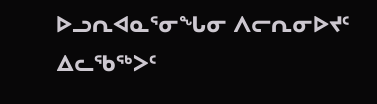ᐅᓗᕆᐊᓇᕐᓂᖓᓂ ᐱᓕᕆᓂᐅᔪᑦ ᐃᓚᖃᖅᐳᑦ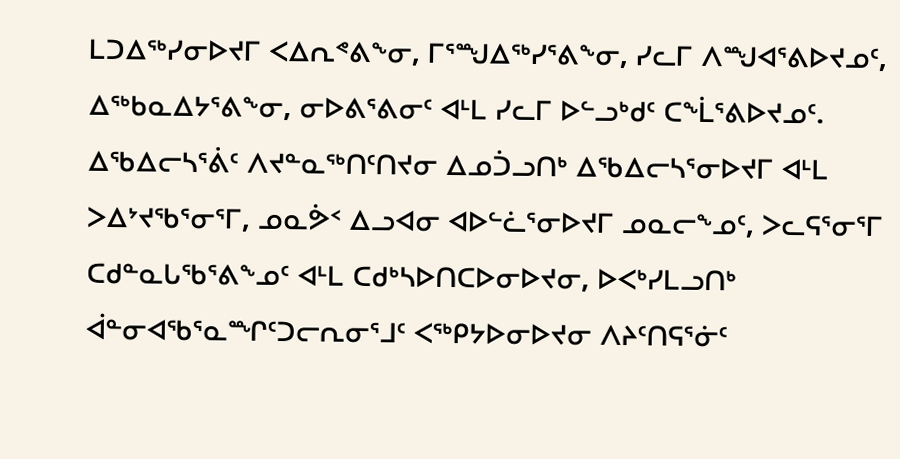ᒪᑐᐃᖅᓯᓂᐅᔪᒥ ᐸᐃᕆᕝᕕᖕᓂ, ᒥᕐᙳᐃᖅᓯᕐᕕᖕᓂ, ᓯᓚᒥ ᐱᙳᐊᕐᕕᐅᔪᓄᑦ, ᐃᖅᑲᓇᐃᔭᕐᕕᖕᓂ, ᓂᐅᕕᕐᕕᓂᑦ ᐊᒻᒪ ᓯᓚᒥ ᐅᓪᓗᒃᑯᑦ ᑕᖕᒫᕐᕕᐅᔪᓄᑦ. ᐃᖃᐃᓕᓴᕐᕖᑦ ᐱᔪᓐᓇᖅᑎᑦᑎᔪᓂ ᐃᓄᑑᓗᑎᒃ ᐃᖃᐃᓕᓴᕐᓂᐅᔪᒥ ᐊᒻᒪ ᐳᐃᔾᔪᖃᕐᓂᕐᒥ, ᓄᓇᕘᑉ ᐃᓗᐊᓂ ᐊᐅᓪᓛᕐᓂᐅᔪᒥ ᓄᓇᓕᖕᓄᑦ, ᐳᓚᕋᕐᓂᕐᒥ ᑕᑯᓐᓇᒐᖃᕐᕕᖕᓄᑦ ᐊᒻᒪ ᑕᑯᒃᓴᐅᑎᑕᐅᓂᐅᔪᓂ, ᐅᐸᒃᓯᒪᓗᑎᒃ ᐋᓐᓂᐊᖃᕐᓇᙱᑦᑐᓕᕆᓂᕐᒧᑦ ᐸᖅᑭᔭᐅᓂᐅᔪᓂ ᐱᔨᑦᑎᕋᕐᓃᑦ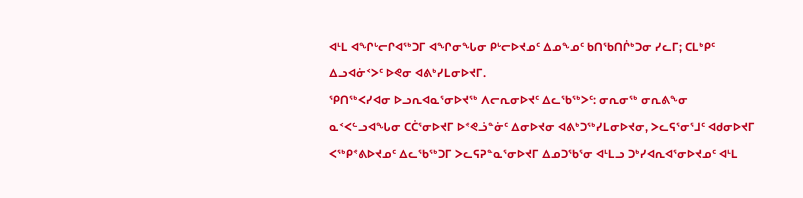ᐊᒻᒪ ᐊᖏᒡᓕᒋᐊᖅᑐᒥ ᐊᖏᓂᖓᓂ ᑭᒡᓕᐅᔪᓄᑦ ᐃᓄᖕᓄᑦ ᑲᑎᖃᑎᒌᒃᑐᓂ ᓯᓚᒥ; ᑕᒪᒃᑭᑦ ᐃᓗᐊᓃᑉᐳᑦ ᐅᕙᓂ ᐊᕕᒃᓯᒪᓂᐅᔪᒥ.
ᕿᑎᖅᐸᓯᐊᓂ ᐅᓗᕆᐊᓇᕐᓂᐅᔪᖅ ᐱᓕᕆᓂᐅᔪᑦ ᐃᓚᖃᖅᐳᑦ: ᓂᕆᓂᖅ ᓂᕆᕕᖕᓂ ᓇᑉᐸᓪᓗᐊᖓᓂ ᑕᑖᕐᓂᐅᔪᒥ ᐅᕝᕙᓘᓐᓃᑦ ᐃᓂᐅᔪᓂ ᐊᕕᒃᑐᖅᓯᒪᓂᐅᔪᓂ, ᐳᓚᕋᕐᓂᕐᒧᑦ ᐊᑯᓂᐅᔪᒥ ᐸᖅᑭᕝᕕᐅᔪᓄᑦ ᐃᓚᖃᖅᑐᒥ ᐳᓚᕋᕈᓐᓇᕐᓂᐅᔪᒥ ᐃᓄᑐᖃᕐᓂ ᐊᒻᒪᓗ ᑐᒃᓯᐊᕆᐊᕐᓂᐅᔪᓄᑦ ᐊᒻᒪ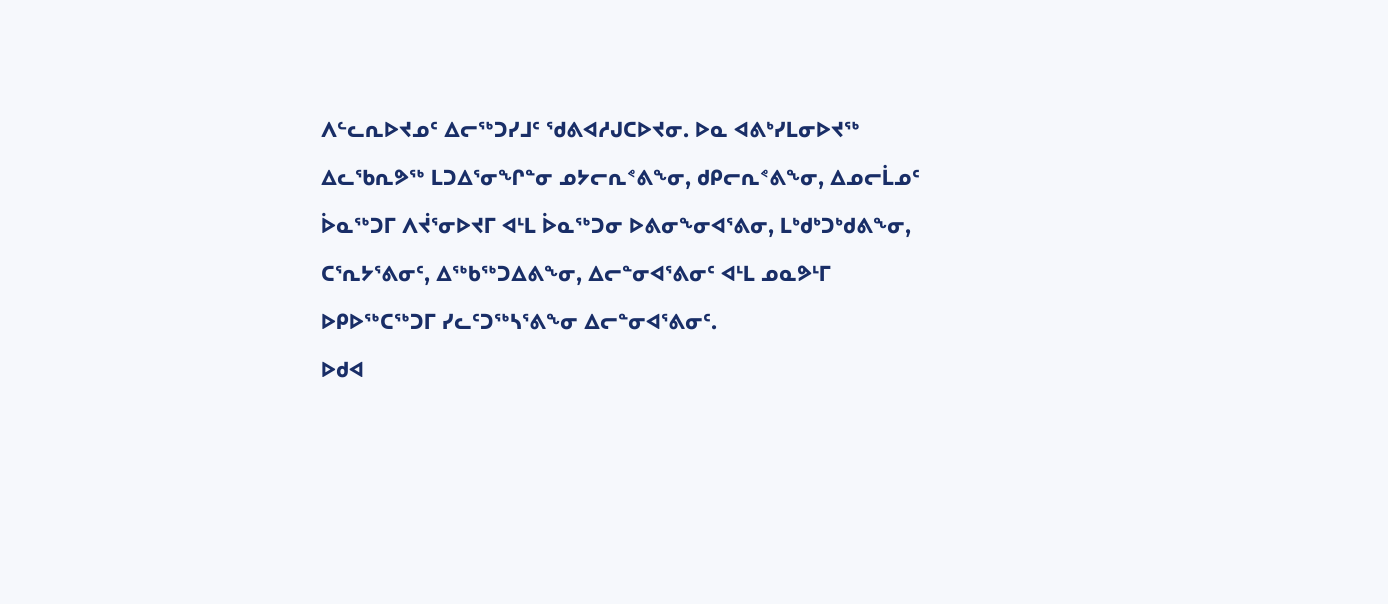ᐱᓪᓚᕆᐅᔪᓄᑦ ᐃᓕᖅᑐᓯᒧᑦ ᖁᕕᐊᓱᒍᑕᐅᔪᓂ. ᐅᓇ ᐊᕕᒃᓯᒪᓂᐅᔪᖅ ᐃᓚᖃᕆᕗᖅ ᒪᑐᐃᕐᓂᖏᓐᓂ ᓄᔭᓕᕆᕝᕕᖕᓂ, ᑯᑭᓕᕆᕝᕕᖕᓂ, ᐃᓄᓕᒫᓄᑦ ᐆᓇᖅᑐᒥ ᐱᔫᕐᓂᐅᔪᒥ ᐊᒻᒪ ᐆᓇᖅᑐᓂ ᐅᕕᓂᖕᓂᐊᕐᕕᓂ, ᒪᒃᑯᒃᑐᒃᑯᕕᖕᓂ, ᑕᕐᕆᔭᕐᕕᓂᑦ, ᐃᖅᑲᖅᑐᐃᕕᖕᓂ, ᐃᓕᓐᓂᐊᕐᕕᓂᑦ ᐊᒻᒪ ᓄᓇᕗᒻᒥ ᐅᑭᐅᖅᑕᖅᑐᒥ ᓯᓚᑦᑐᖅᓴᕐᕕᖕᓂ ᐃᓕᓐᓂᐊᕐᕕᓂᑦ.
ᐅᑯᐊ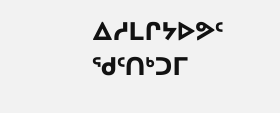ᐃᓱᒪᒋᔭᐅᕗᑦ ᖁᑦᑎᒃᑐᒥ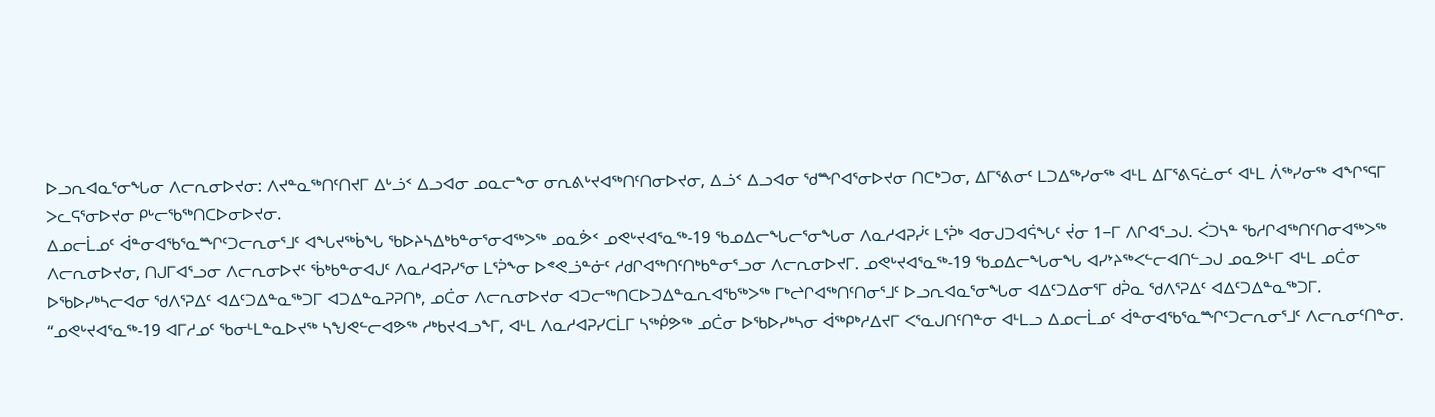ᐅᓗᕆᐊᓇᕐᓂᖓᓂ ᐱᓕᕆᓂᐅᔪᓂ: ᐱᔪᓐᓇᖅᑎᑦᑎᔪᒥ ᐃᒡᓘᑉ ᐃᓗᐊᓂ ᓄᓇᓕᖕᓂ ᓂᕆᕕᒡᔪᐊᖅᑎᑦᑎᓂᐅᔪᓂ, ᐃᓘᑉ ᐃᓗᐊᓂ ᖁᙱᐊᕐᓂᐅᔪᓂ ᑎᑕᒃᑐᓂ, ᐃᒥᕐᕕᓂᑦ ᒪᑐᐃᖅᓯᓂᖅ ᐊᒻᒪ ᐃᒥᕐᕕᕋᓛᓂᑦ ᐊᒻᒪ ᐲᖅᓯᓂᖅ ᐊᖏᕐᕋᒥ ᐳᓚᕋᕐᓂᐅᔪᓂ ᑭᒡᓕᖃᖅᑎᑕᐅᓂᐅᔪᓂ.
ᐃᓄᓕᒫᓄᑦ ᐋᓐᓂᐊᖃᕐᓇᙱᑦᑐᓕᕆᓂᕐᒧᑦ ᐊᖓᔪᖅᑳᖓ ᖃᐅᔨᓴᐃᒃᑲᓐᓂᕐᓂᐊᖅᐳᖅ ᓄᓇᕘᑉ ᓄᕙᒡᔪᐊᕐᓇᖅ-19 ᖃᓄᐃᓕᖓᓕᕐᓂᖓᓂ ᐱᓇᓱᐊᕈᓰᑦ ᒪᕐᕉᒃ ᐊᓂᒍᑐᐊᕌᖓᑦ ᔫᓂ 1−ᒥ ᐱᒋᐊᕐᓗᒍ. ᐹᑐᓴᓐ ᖃᓱᒋᐊᖅᑎᑦᑎᓂᐊᖅᐳᖅ ᐱᓕᕆᓂᐅᔪᓂ, ᑎᒍᒥᐊᕐᓗᓂ ᐱᓕᕆᓂᐅᔪᑦ ᖄᒃᑲᓐᓂᐊᒍᑦ ᐱᓇᓱᐊᕈᓯᕐᓂ ᒪᕐᕉᖕᓂ ᐅᕝᕙᓘᓐᓃᑦ ᓱᑯᒋᐊᖅᑎᑦᑎᒃᑲᓐᓂᕐᓗᓂ ᐱᓕᕆᓂᐅᔪᒥ. ᓄᕙᒡᔪᐊᕐᓇᖅ-19 ᖃᓄᐃᓕᖓᓂᖓ ᐊᓯᔾᔨᖅᐸᓪᓕᐊᑎᓪᓗᒍ ᓄᓇᕗᒻᒥ ᐊᒻᒪ ᓄᑖᓂ ᐅᖃᐅᓯᒃᓴᓕᐊᓂ ᖁᐱᕐᕈᐃᑦ ᐊᐃᑦᑐᐃᓐᓇᖅᑐᒥ ᐊᑐᐃᓐᓇᕈᕈᑎᒃ, ᓄᑖᓂ ᐱᓕᕆᓂᐅᔪᓂ ᐊᑐᓕᖅᑎᑕᐅᑐᐃᓐᓇᕆᐊᖃᖅᐳᖅ ᒥᒃᖠᒋᐊᖅᑎᑦᑎᓂᕐᒧᑦ ᐅᓗᕆᐊᓇᕐᓂᖓᓂ ᐊᐃᑦᑐᐃᓂᕐᒥ ᑯᕉᓇ ᖁᐱᕐᕈᐃᑦ ᐊᐃᑦᑐᐃᓐᓇᖅᑐᒥ.
“ᓄᕙᒡᔪᐊᕐᓇᖅ-19 ᐊᒥᓱᓄᑦ ᖃᓂᒻᒪᓐᓇᐅᔪᖅ ᓴᖑᕙᓪᓕᐊᕗᖅ ᓱᒃᑲᔪᐊᓗᖕᒥ, ᐊᒻᒪ ᐱᓇᓱᐊᕈᓯᑕᒫᒥ ᓴᖅᑮᕗᖅ ᓄᑖᓂ ᐅᖃᐅᓯᒃᓴᓂ ᐋᖅᑭᒃᓱᐃᔪᒥ ᐸᕐᓇᒍᑎᑦᑎᓐᓂ ᐊᒻᒪᓗ ᐃᓄᓕᒫᓄᑦ ᐋᓐᓂᐊᖃᕐᓇᙱᑦᑐᓕᕆᓂᕐᒧᑦ ᐱᓕᕆᓂᑦᑎᓐᓂ.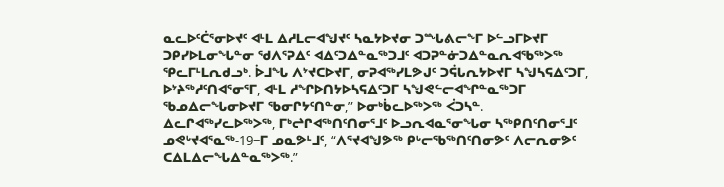ᓇᓚᐅᑦᑖᕐᓂᐅᔪᑦ ᐊᒻᒪ ᐃᓱᒪᓕᐊᖑᔪᑦ ᓴᓇᔭᐅᔪᓂ ᑐᙵᕕᓕᖕᒥ ᐅᓪᓗᒥᐅᔪᒥ ᑐᑭᓯᐅᒪᓂᖓᓐᓂ ᖁᐱᕐᕈᐃᑦ ᐊᐃᑦᑐᐃᓐᓇᖅᑐᒧᑦ ᐊᑐᕈᓐᓃᑐᐃᓐᓇᕆᐊᖃᖅᐳᖅ ᕿᓚᒥᒻᒪᕆᑯᓗᒃ. ᐆᒧᖓ ᐱᔾᔪᑕᐅᔪᒥ, ᓂᕈᐊᖅᓯᒪᕗᒍᑦ ᑐᕌᒐᕆᔭᐅᔪᒥ ᓴᖑᓴᕋᐃᑦᑐᒥ, ᐅᔾᔨᖅᓱᑦᑎᐊᕐᓂᕐᒥ, ᐊᒻᒪ ᓱᖏᐅᑎᔭᐅᓴᕋᐃᑦᑐᒥ ᓴᖑᕙᓪᓕᐊᖏᓐᓇᖅᑐᒥ ᖃᓄᐃᓕᖓᓂᐅᔪᒥ ᖃᓂᒋᔭᑦᑎᓐᓂ,” ᐅᓂᒃᑳᓚᐅᖅᐳᖅ ᐹᑐᓴᓐ.
ᐃᓚᒋᐊᖅᓯᓚᐅᖅᐳᖅ, ᒥᒃᖠᒋᐊᖅᑎᑦᑎᓂᕐᒧᑦ ᐅᓗᕆᐊᓇᕐᓂᖓᓂ ᓴᖅᑭᑎᑦᑎᓂᕐᒧᑦ ᓄᕙᒡᔪᐊᕐᓇᖅ-19−ᒥ ᓄᓇᕗᒻᒧᑦ, “ᐱᕐᔪᐊᖑᕗᖅ ᑭᒡᓕᖃᖅᑎᑦᑎᓂᕗᑦ ᐱᓕᕆᓂᕗᑦ ᑕᐃᒪᐃᓕᖓᐃᓐᓇᖅᐳᖅ.”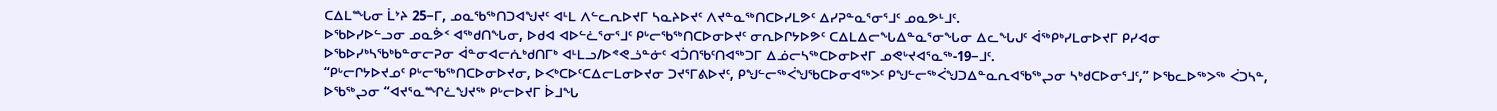ᑕᐃᒪᙵᓂ ᒫᔾᔨ 25−ᒥ, ᓄᓇᖃᖅᑎᑐᐊᖑᔪᑦ ᐊᒻᒪ ᐱᓪᓚᕆᐅᔪᒥ ᓴᓇᔨᐅᔪᑦ ᐱᔪᓐᓇᖅᑎᑕᐅᓯᒪᕗᑦ ᐃᓯᕈᓐᓇᕐᓂᕐᒧᑦ ᓄᓇᕗᒻᒧᑦ.
ᐅᖃᐅᓯᐅᓪᓗᓂ ᓄᓇᕘᑉ ᐊᖅᑯᑎᖓᓂ, ᐅᑯᐊ ᐊᐅᓪᓛᕐᓂᕐᒧᑦ ᑭᒡᓕᖃᖅᑎᑕᐅᓂᐅᔪᑦ ᓂᕆᐅᒋᔭᐅᕗᑦ ᑕᐃᒪᐃᓕᖓᐃᓐᓇᕐᓂᖓᓂ ᐃᓚᖓᒍᑦ ᐋᖅᑭᒃᓯᒪᓂᐅᔪᒥ ᑭᓯᐊᓂ ᐅᖃᐅᓯᒃᓴᖃᒃᑲᓐᓂᓕᕈᓂ ᐋᓐᓂᐊᓕᕇᒃᑯᑎᒥᒃ ᐊᒻᒪᓗ/ᐅᕝᕙᓘᓐᓃᑦ ᐊᑑᑎᖃᑦᑎᐊᖅᑐᒥ ᐃᓅᓕᓴᖅᑕᐅᓂᐅᔪᒥ ᓄᕙᒡᔪᐊᕐᓇᖅ-19−ᒧᑦ.
“ᑭᒡᓕᒋᔭᐅᔪᓄᑦ ᑭᒡᓕᖃᖅᑎᑕᐅᓂᐅᔪᓂ, ᐅᐸᒃᑕᐅᑦᑕᐃᓕᒪᓂᐅᔪᓂ ᑐᔪᕐᒥᕕᐅᔪᑦ, ᑭᖑᓪᓕᖅᐹᖑᖃᑕᐅᓂᐊᖅᐳᑦ ᑭᖑᓪᓕᖅᐹᖑᑐᐃᓐᓇᕆᐊᖃᖅᖢᓂ ᓴᒃᑯᑕᐅᓂᕐᒧᑦ,” ᐅᖃᓚᐅᖅᐳᖅ ᐹᑐᓴᓐ, ᐅᖃᖅᖢᓂ “ᐊᔪᕐᓇᙱᓛᖑᔪᖅ ᑭᒡᓕᐅᔪᒥ ᐆᒧᖓ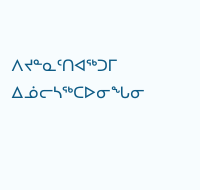ᐱᔪᓐᓇᑦᑎᐊᖅᑐᒥ ᐃᓅᓕᓴᖅᑕᐅᓂᖓᓂ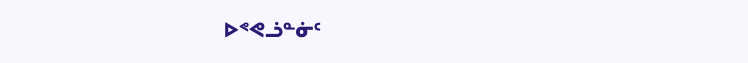ᐅᕝᕙᓘᓐᓃᑦ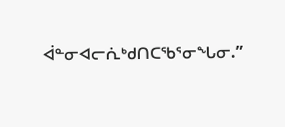ᐋᓐᓂᐊᓕᕇᒃᑯᑎᑕᖃᕐᓂᖓᓂ.”